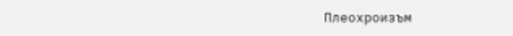Плеохроизъм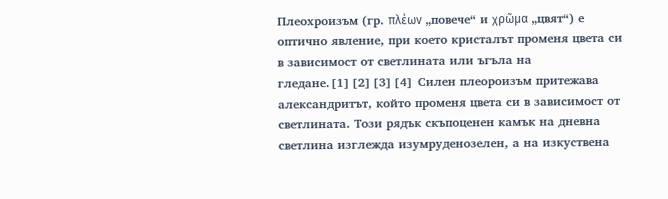Плеохроизъм (гр. πλέων „повече“ и χρῶμα „цвят“) е оптично явление, при което кристалът променя цвета си в зависимост от светлината или ъгъла на гледане.[1][2][3][4] Силен плеороизъм притежава александритът, който променя цвета си в зависимост от светлината. Този рядък скъпоценен камък на дневна светлина изглежда изумруденозелен, а на изкуствена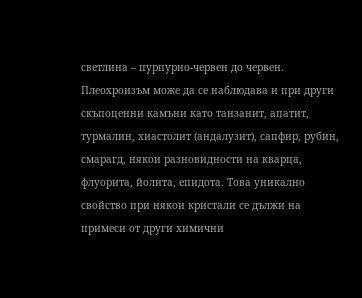светлина – пурпурно-червен до червен. Плеохроизъм може да се наблюдава и при други скъпоценни камъни като танзанит, апатит, турмалин, хиастолит (андалузит), сапфир, рубин, смарагд, някои разновидности на кварца, флуорита, йолита, епидота. Това уникално свойство при някои кристали се дължи на примеси от други химични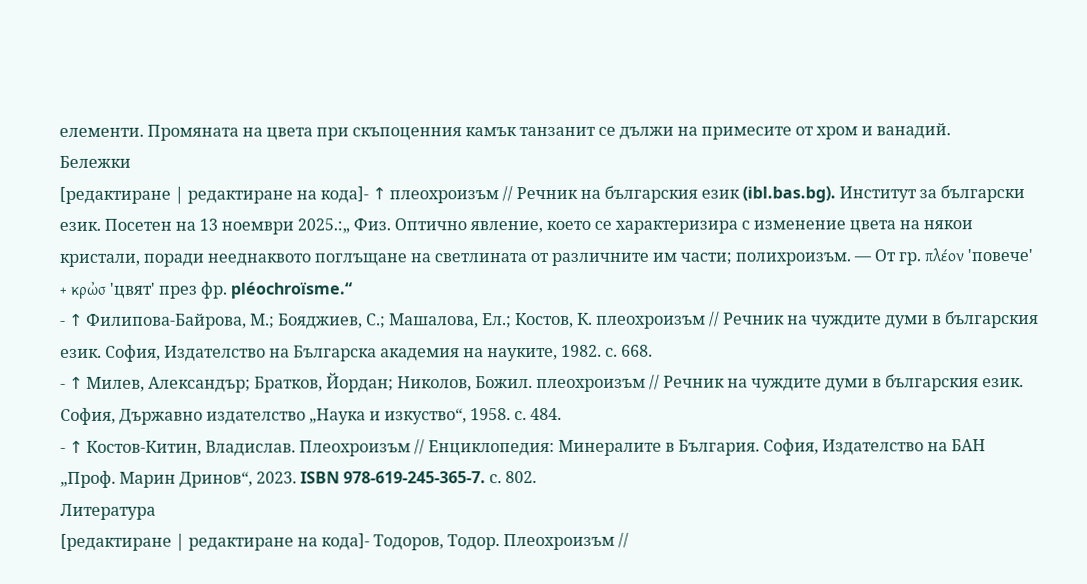елементи. Промяната на цвета при скъпоценния камък танзанит се дължи на примесите от хром и ванадий.
Бележки
[редактиране | редактиране на кода]- ↑ плеохроизъм // Речник на българския език (ibl.bas.bg). Институт за български език. Посетен на 13 ноември 2025.:„ Физ. Оптично явление, което се характеризира с изменение цвета на някои кристали, поради нееднаквото поглъщане на светлината от различните им части; полихроизъм. — От гр. πλέον 'повече' + κρὠσ 'цвят' през фр. pléochroïsme.“
- ↑ Филипова-Байрова, М.; Бояджиев, С.; Машалова, Ел.; Костов, К. плеохроизъм // Речник на чуждите думи в българския език. София, Издателство на Българска академия на науките, 1982. с. 668.
- ↑ Милев, Александър; Братков, Йордан; Николов, Божил. плеохроизъм // Речник на чуждите думи в българския език. София, Държавно издателство „Наука и изкуство“, 1958. с. 484.
- ↑ Костов-Китин, Владислав. Плеохроизъм // Енциклопедия: Минералите в България. София, Издателство на БАН „Проф. Марин Дринов“, 2023. ISBN 978-619-245-365-7. с. 802.
Литература
[редактиране | редактиране на кода]- Тодоров, Тодор. Плеохроизъм //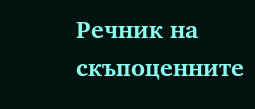Речник на скъпоценните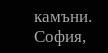камъни. София,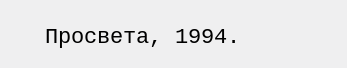Просвета, 1994.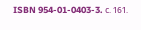ISBN 954-01-0403-3. с. 161.